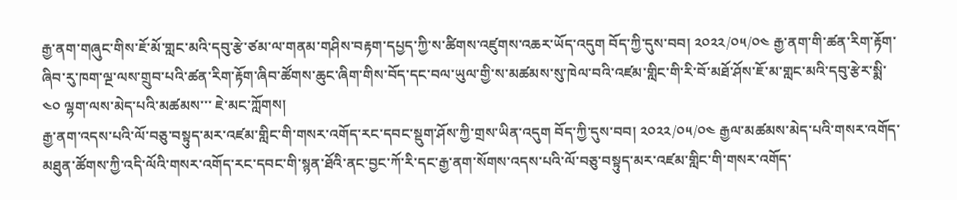རྒྱ་ནག་གཞུང་གིས་ཇོ་མོ་གླང་མའི་དབུ་རྩེ་ཙམ་ལ་གནམ་གཤིས་བརྟག་དཔྱད་ཀྱི་ས་ཚིགས་འཛུགས་འཆར་ཡོད་འདུག བོད་ཀྱི་དུས་བབ། ༢༠༢༢/༠༥/༠༤ རྒྱ་ནག་གི་ཚན་རིག་རྟོག་ཞིབ་རུ་ཁག་ལྔ་ལས་གྲུབ་པའི་ཚན་རིག་རྟོག་ཞིབ་ཚོགས་ཆུང་ཞིག་གིས་བོད་དང་བལ་ཡུལ་གྱི་ས་མཚམས་སུ་ཁེལ་བའི་འཛམ་གླིང་གི་རི་བོ་མཐོ་ཤོས་ཇོ་མ་གླང་མའི་དབུ་རྩེར་སྨི་ ༤༠ ལྷག་ལས་མེད་པའི་མཚམས་་་ ཇེ་མང་ཀློགས།
རྒྱ་ནག་འདས་པའི་ལོ་བཅུ་བསྟུད་མར་འཛམ་གླིང་གི་གསར་འགོད་རང་དབང་སྡུག་ཤོས་ཀྱི་གྲས་ཡིན་འདུག བོད་ཀྱི་དུས་བབ། ༢༠༢༢/༠༥/༠༤ རྒྱལ་མཚམས་མེད་པའི་གསར་འགོད་མཐུན་ཚོགས་ཀྱི་འདི་ལོའི་གསར་འགོད་རང་དབང་གི་སྙན་ཐོའི་ནང་བྱང་ཀོ་རི་དང་རྒྱ་ནག་སོགས་འདས་པའི་ལོ་བཅུ་བསྟུད་མར་འཛམ་གླིང་གི་གསར་འགོད་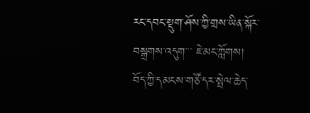རང་དབང་སྡུག་ཤོས་ཀྱི་གྲས་ཡིན་སྐོར་བསྒྲགས་འདུག་་་ ཇེ་མང་ཀློགས།
བོད་ཀྱི་དམངས་གཙོ་དར་སྤེལ་ཆེད་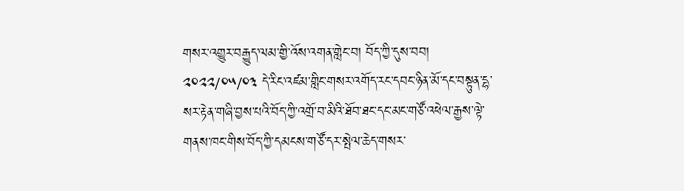གསར་འགྱུར་བརྒྱུད་ལམ་གྱི་འོས་འགན་གླེང་བ། བོད་ཀྱི་དུས་བབ། ༢༠༢༢/༠༥/༠༣ དེ་རིང་འཛམ་གླིང་གསར་འགོད་རང་དབང་ཉིན་མོ་དང་བསྟུན་དྷ་སར་རྟེན་གཞི་བྱས་པའི་བོད་ཀྱི་འགྲོ་བ་མིའི་ཐོབ་ཐང་དང་མང་གཙོ་འཕེལ་རྒྱས་ལྟེ་གནས་ཁང་གིས་བོད་ཀྱི་དམངས་གཙོ་དར་སྤེལ་ཆེད་གསར་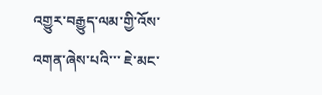འགྱུར་བརྒྱུད་ལམ་གྱི་འོས་འགན་ཞེས་པའི་་་ ཇེ་མང་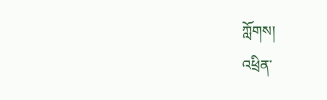ཀློགས།
འཕྲིན་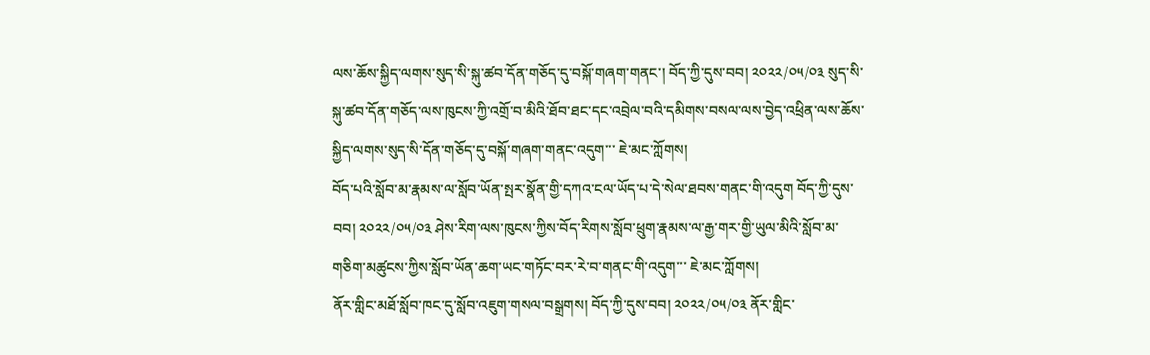ལས་ཆོས་སྐྱིད་ལགས་སུད་སི་སྐུ་ཚབ་དོན་གཅོད་དུ་བསྐོ་གཞག་གནང་། བོད་ཀྱི་དུས་བབ། ༢༠༢༢/༠༥/༠༣ སུད་སི་སྐུ་ཚབ་དོན་གཅོད་ལས་ཁུངས་ཀྱི་འགྲོ་བ་མིའི་ཐོབ་ཐང་དང་འབྲེལ་བའི་དམིགས་བསལ་ལས་བྱེད་འཕྲིན་ལས་ཆོས་སྐྱིད་ལགས་སུད་སི་དོན་གཅོད་དུ་བསྐོ་གཞག་གནང་འདུག་་་ ཇེ་མང་ཀློགས།
བོད་པའི་སློབ་མ་རྣམས་ལ་སློབ་ཡོན་སྤར་སྣོན་གྱི་དཀའ་ངལ་ཡོད་པ་དེ་སེལ་ཐབས་གནང་གི་འདུག བོད་ཀྱི་དུས་བབ། ༢༠༢༢/༠༥/༠༣ ཤེས་རིག་ལས་ཁུངས་ཀྱིས་བོད་རིགས་སློབ་ཕྲུག་རྣམས་ལ་རྒྱ་གར་གྱི་ཡུལ་མིའི་སློབ་མ་གཅིག་མཚུངས་ཀྱིས་སློབ་ཡོན་ཆག་ཡང་གཏོང་བར་རེ་བ་གནང་གི་འདུག་་་ ཇེ་མང་ཀློགས།
ནོར་གླིང་མཐོ་སློབ་ཁང་དུ་སློབ་འཇུག་གསལ་བསྒྲགས། བོད་ཀྱི་དུས་བབ། ༢༠༢༢/༠༥/༠༣ ནོར་གླིང་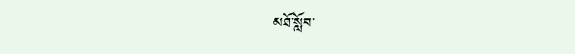མཐོ་སློབ་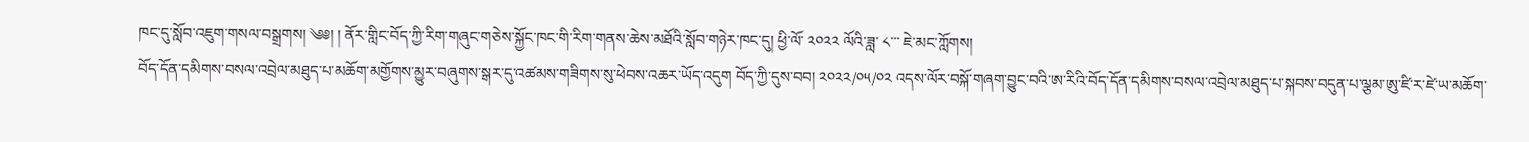ཁང་དུ་སློབ་འཇུག་གསལ་བསྒྲགས། ༄༅། ། ནོར་གླིང་བོད་ཀྱི་རིག་གཞུང་གཅེས་སྐྱོང་ཁང་གི་རིག་གནས་ཆེས་མཐོའི་སློབ་གཉེར་ཁང་དུ། ཕྱི་ལོ་ ༢༠༢༢ ལོའི་ཟླ་ ༨་་་ ཇེ་མང་ཀློགས།
བོད་དོན་དམིགས་བསལ་འབྲེལ་མཐུད་པ་མཆོག་མགྱོགས་མྱུར་བཞུགས་སྒར་དུ་འཚམས་གཟིགས་སུ་ཕེབས་འཆར་ཡོད་འདུག བོད་ཀྱི་དུས་བབ། ༢༠༢༢/༠༥/༠༢ འདས་ལོར་བསྐོ་གཞག་བྱུང་བའི་ཨ་རིའི་བོད་དོན་དམིགས་བསལ་འབྲེལ་མཐུད་པ་སྐབས་བདུན་པ་ལྕམ་ཨུ་ཛི་ར་ཛེ་ཡ་མཆོག་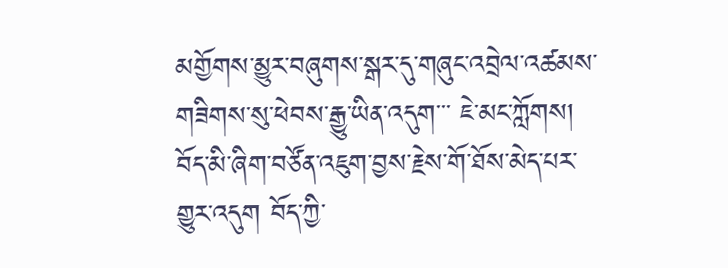མགྱོགས་མྱུར་བཞུགས་སྒར་དུ་གཞུང་འབྲེལ་འཚམས་གཟིགས་སུ་ཕེབས་རྒྱུ་ཡིན་འདུག་་་ ཇེ་མང་ཀློགས།
བོད་མི་ཞིག་བཙོན་འཇུག་བྱས་རྗེས་གོ་ཐོས་མེད་པར་གྱུར་འདུག བོད་ཀྱི་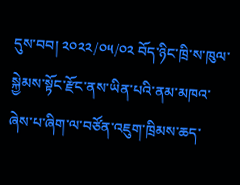དུས་བབ། ༢༠༢༢/༠༥/༠༢ བོད་ཉིང་ཁྲི་ས་ཁུལ་སྐྱེམས་སྟོང་རྫོང་ནས་ཡིན་པའི་ནམ་མཁའ་ཞེས་པ་ཞིག་ལ་བཙོན་འཇུག་ཁྲིམས་ཆད་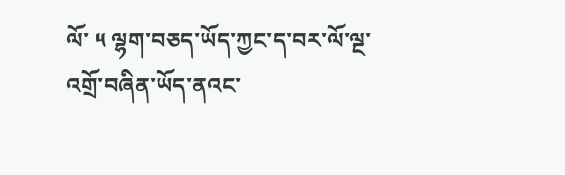ལོ་ ༥ ལྷག་བཅད་ཡོད་ཀྱང་ད་བར་ལོ་ལྔ་འགྲོ་བཞིན་ཡོད་ནའང་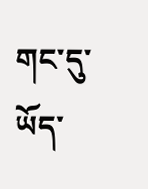གང་དུ་ཡོད་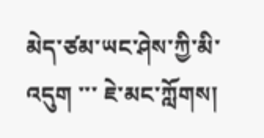མེད་ཙམ་ཡང་ཤེས་ཀྱི་མི་འདུག ་་་ ཇེ་མང་ཀློགས།